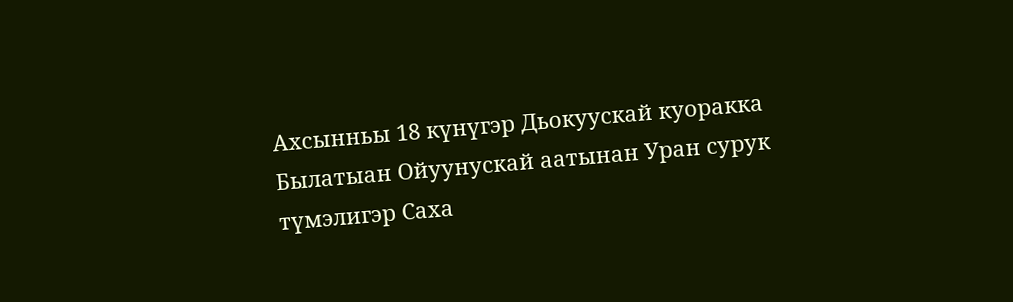Ахсынньы 18 күнүгэр Дьокуускай куоракка Былатыан Ойуунускай аатынан Уран сурук түмэлигэр Саха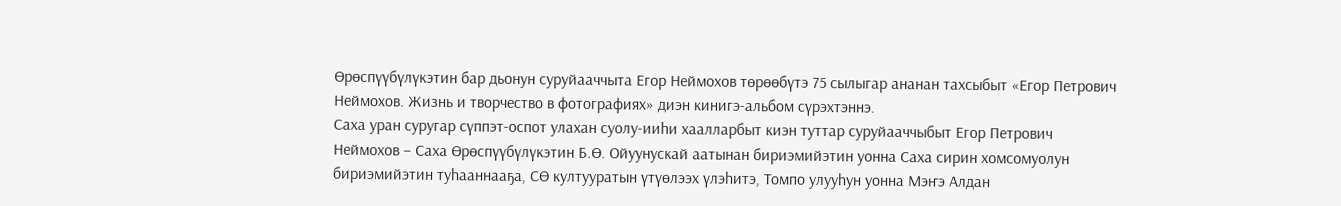Өрөспүүбүлүкэтин бар дьонун суруйааччыта Егор Неймохов төрөөбүтэ 75 сылыгар ананан тахсыбыт «Егор Петрович Неймохов. Жизнь и творчество в фотографиях» диэн кинигэ-альбом сүрэхтэннэ.
Саха уран суругар сүппэт-оспот улахан суолу-ииһи хаалларбыт киэн туттар суруйааччыбыт Егор Петрович Неймохов – Саха Өрөспүүбүлүкэтин Б.Ө. Ойуунускай аатынан бириэмийэтин уонна Саха сирин хомсомуолун бириэмийэтин туһааннааҕа, СӨ култууратын үтүөлээх үлэhитэ, Томпо улууһун уонна Мэҥэ Алдан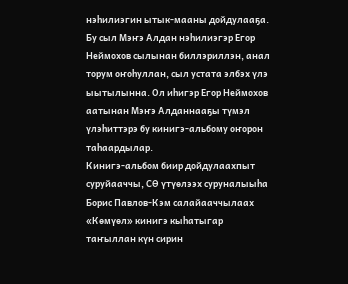нэhилиэгин ытык-мааны дойдулааҕа.
Бу сыл Мэҥэ Алдан нэһилиэгэр Егор Неймохов сылынан биллэриллэн, анал торум оҥоһуллан, сыл устата элбэх үлэ ыытылынна. Ол иһигэр Егор Неймохов аатынан Мэҥэ Алданнааҕы түмэл үлэһиттэрэ бу кинигэ-альбому оҥорон таһаардылар.
Кинигэ-альбом биир дойдулаахпыт суруйааччы, СӨ үтүөлээх суруналыыһа Борис Павлов-Кэм салайааччылаах «Көмүөл» кинигэ кыһатыгар таҥыллан күн сирин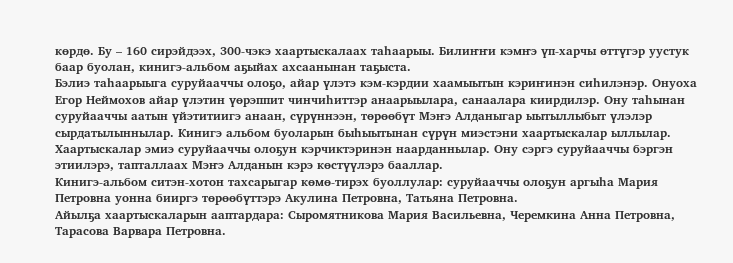көрдө. Бу – 160 сирэйдээх, 300-чэкэ хаартыскалаах таһаарыы. Билиҥҥи кэмҥэ үп-харчы өттүгэр уустук баар буолан, кинигэ-альбом аҕыйах ахсаанынан таҕыста.
Бэлиэ таһаарыыга суруйааччы олоҕо, айар үлэтэ кэм-кэрдии хаамыытын кэриҥинэн сиһилэнэр. Онуоха Егор Неймохов айар үлэтин үөрэппит чинчиһиттэр анаарыылара, санаалара киирдилэр. Ону таhынан суруйааччы аатын үйэтитиигэ анаан, сүрүннээн, төрөөбүт Мэҥэ Алданыгар ыытыллыбыт үлэлэр сырдатылыннылар. Кинигэ альбом буоларын быһыытынан сүрүн миэстэни хаартыскалар ыллылар. Хаартыскалар эмиэ суруйааччы олоҕун кэрчиктэринэн наарданнылар. Ону сэргэ суруйааччы бэргэн этиилэрэ, тапталлаах Мэҥэ Алданын кэрэ көстүүлэрэ бааллар.
Кинигэ-альбом ситэн-хотон тахсарыгар көмө-тирэх буоллулар: суруйааччы олоҕун аргыһа Мария Петровна уонна бииргэ төрөөбүттэрэ Акулина Петровна, Татьяна Петровна.
Айылҕа хаартыскаларын ааптардара: Сыромятникова Мария Васильевна, Черемкина Анна Петровна, Тарасова Варвара Петровна.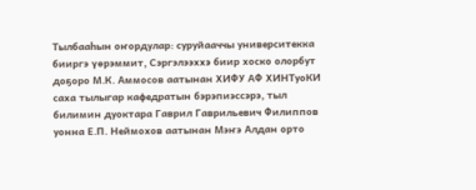Тылбааһын оҥордулар: суруйааччы университекка бииргэ үөрэммит, Сэргэлээххэ биир хоско олорбут доҕоро М.К. Аммосов аатынан ХИФУ АФ ХИНТуоКИ саха тылыгар кафедратын бэрэпиэссэрэ, тыл билимин дуоктара Гаврил Гаврильевич Филиппов уонна Е.П. Неймохов аатынан Мэҥэ Алдан орто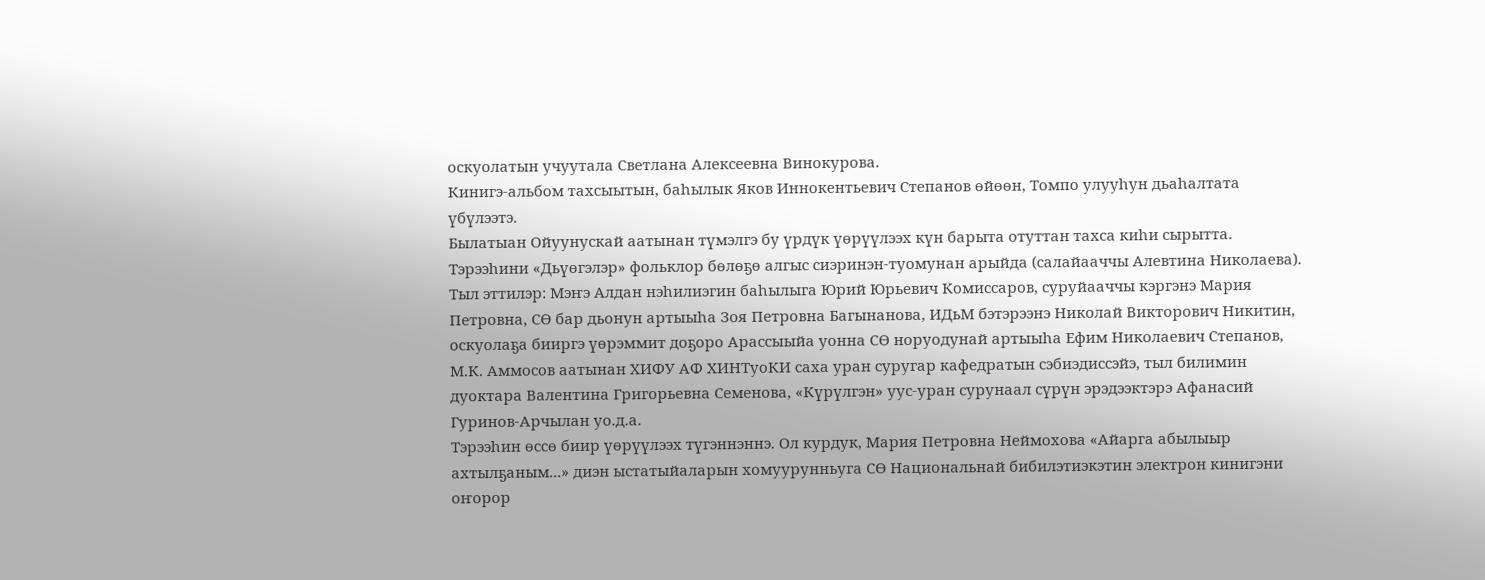оскуолатын учуутала Светлана Алексеевна Винокурова.
Кинигэ-альбом тахсыытын, баһылык Яков Иннокентьевич Степанов өйөөн, Томпо улууһун дьаһалтата үбүлээтэ.
Былатыан Ойуунускай аатынан түмэлгэ бу үрдүк үөрүүлээх күн барыта отуттан тахса киһи сырытта.
Тэрээһини «Дьүөгэлэр» фольклор бөлөҕө алгыс сиэринэн-туомунан арыйда (салайааччы Алевтина Николаева). Тыл эттилэр: Мэҥэ Алдан нэһилиэгин баһылыга Юрий Юрьевич Комиссаров, суруйааччы кэргэнэ Мария Петровна, СӨ бар дьонун артыыһа Зоя Петровна Багынанова, ИДьМ бэтэрээнэ Николай Викторович Никитин, оскуолаҕа бииргэ үөрэммит доҕоро Арассыыйа уонна СӨ норуодунай артыыһа Ефим Николаевич Степанов, М.К. Аммосов аатынан ХИФУ АФ ХИНТуоКИ саха уран суругар кафедратын сэбиэдиссэйэ, тыл билимин дуоктара Валентина Григорьевна Семенова, «Күрүлгэн» уус-уран сурунаал сүрүн эрэдээктэрэ Афанасий Гуринов-Арчылан уо.д.а.
Тэрээһин өссө биир үөрүүлээх түгэннэннэ. Ол курдук, Мария Петровна Неймохова «Айарга абылыыр ахтылҕаным...» диэн ыстатыйаларын хомуурунньуга СӨ Национальнай бибилэтиэкэтин электрон кинигэни оҥорор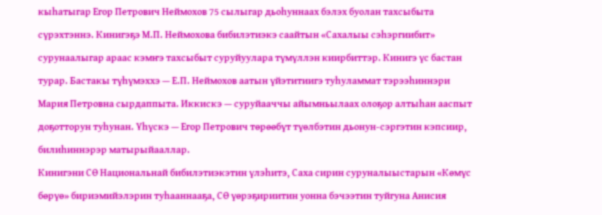кыһатыгар Егор Петрович Неймохов 75 сылыгар дьоһуннаах бэлэх буолан тахсыбыта сүрэхтэннэ. Кинигэҕэ М.П. Неймохова бибилэтиэкэ саайтын «Сахалыы сэһэргиибит» сурунаалыгар араас кэмҥэ тахсыбыт суруйуулара түмүллэн киирбиттэр. Кинигэ үс бастан турар. Бастакы түһүмэххэ — Е.П. Неймохов аатын үйэтитиигэ туһуламмат тэрээһиннэри Мария Петровна сырдаппыта. Иккискэ — суруйааччы айымньылаах олоҕор алтыһан ааспыт доҕотторун туһунан. Үһүскэ — Егор Петрович төрөөбүт түөлбэтин дьонун-сэргэтин кэпсиир, билиһиннэрэр матырыйааллар.
Кинигэни СӨ Национальнай бибилэтиэкэтин үлэһитэ, Саха сирин суруналыыстарын «Көмүс бөрүө» бириэмийэлэрин туһааннааҕа, СӨ үөрэҕириитин уонна бэчээтин туйгуна Анисия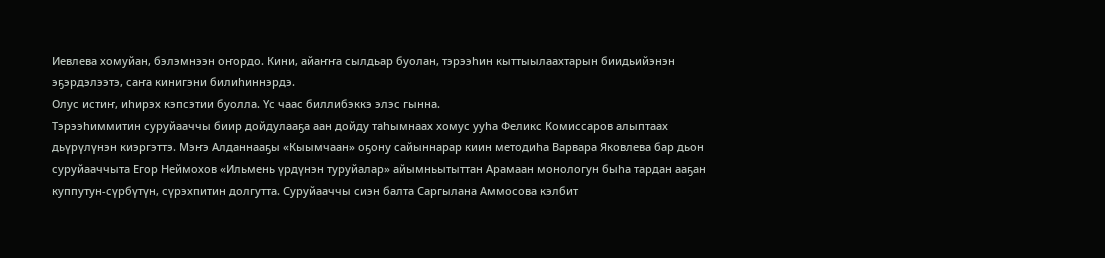Иевлева хомуйан, бэлэмнээн оҥордо. Кини, айаҥҥа сылдьар буолан, тэрээһин кыттыылаахтарын биидьийэнэн эҕэрдэлээтэ, саҥа кинигэни билиһиннэрдэ.
Олус истиҥ, иһирэх кэпсэтии буолла. Үс чаас биллибэккэ элэс гынна.
Тэрээһиммитин суруйааччы биир дойдулааҕа аан дойду таһымнаах хомус ууһа Феликс Комиссаров алыптаах дьүрүлүнэн киэргэттэ. Мэҥэ Алданнааҕы «Кыымчаан» оҕону сайыннарар киин методиһа Варвара Яковлева бар дьон суруйааччыта Егор Неймохов «Ильмень үрдүнэн туруйалар» айымньытыттан Арамаан монологун быһа тардан ааҕан куппутун-сүрбүтүн, сүрэхпитин долгутта. Суруйааччы сиэн балта Саргылана Аммосова кэлбит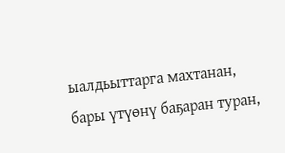ыалдьыттарга махтанан, бары үтүөнү баҕаран туран,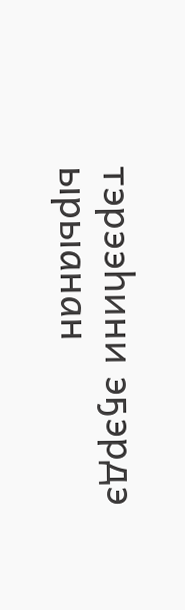тэрээһини эҕэрдэ ырыанан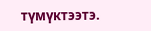түмүктээтэ.